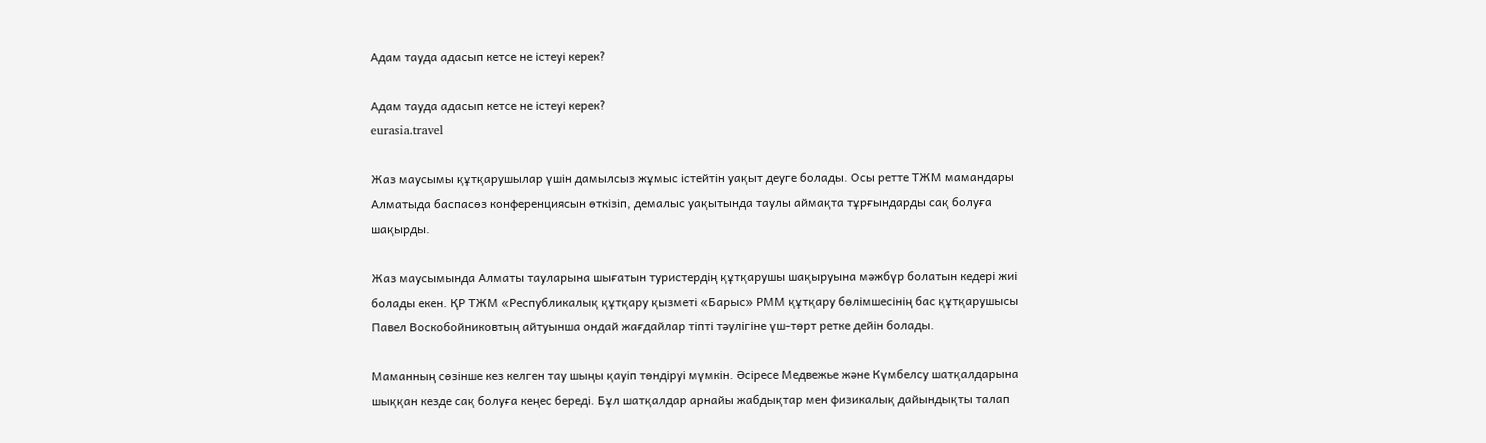Адам тауда адасып кетсе не істеуі керек?

Адам тауда адасып кетсе не істеуі керек?
eurasia.travel

Жаз маусымы құтқарушылар үшін дамылсыз жұмыс істейтін уақыт деуге болады. Осы ретте ТЖМ мамандары Алматыда баспасөз конференциясын өткізіп, демалыс уақытында таулы аймақта тұрғындарды сақ болуға шақырды.

Жаз маусымында Алматы тауларына шығатын туристердің құтқарушы шақыруына мәжбүр болатын кедері жиі болады екен. ҚР ТЖМ «Республикалық құтқару қызметі «Барыс» РММ құтқару бөлімшесінің бас құтқарушысы Павел Воскобойниковтың айтуынша ондай жағдайлар тіпті тәулігіне үш-төрт ретке дейін болады.

Маманның сөзінше кез келген тау шыңы қауіп төндіруі мүмкін. Әсіресе Медвежье және Күмбелсу шатқалдарына шыққан кезде сақ болуға кеңес береді. Бұл шатқалдар арнайы жабдықтар мен физикалық дайындықты талап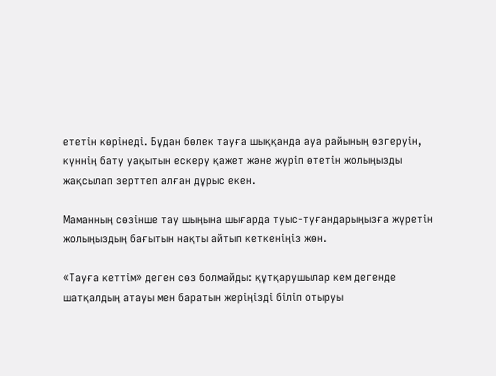ететін көрінеді. Бұдан бөлек тауға шыққанда ауа райының өзгеруін, күннің бату уақытын ескеру қажет және жүріп өтетін жолыңызды жақсылап зерттеп алған дұрыс екен.

Маманның сөзінше тау шыңына шығарда туыс-туғандарыңызға жүретін жолыңыздың бағытын нақты айтып кеткеніңіз жөн.

«Тауға кеттім» деген сөз болмайды: құтқарушылар кем дегенде шатқалдың атауы мен баратын жеріңізді біліп отыруы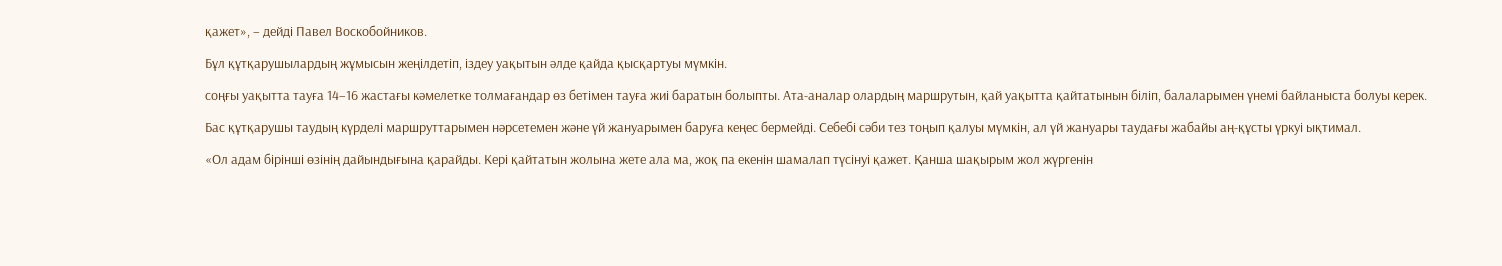қажет», – дейді Павел Воскобойников.

Бұл құтқарушылардың жұмысын жеңілдетіп, іздеу уақытын әлде қайда қысқартуы мүмкін.

соңғы уақытта тауға 14–16 жастағы кәмелетке толмағандар өз бетімен тауға жиі баратын болыпты. Ата-аналар олардың маршрутын, қай уақытта қайтатынын біліп, балаларымен үнемі байланыста болуы керек.

Бас құтқарушы таудың күрделі маршруттарымен нәрсетемен және үй жануарымен баруға кеңес бермейді. Себебі сәби тез тоңып қалуы мүмкін, ал үй жануары таудағы жабайы аң-құсты үркуі ықтимал.

«Ол адам бірінші өзінің дайындығына қарайды. Кері қайтатын жолына жете ала ма, жоқ па екенін шамалап түсінуі қажет. Қанша шақырым жол жүргенін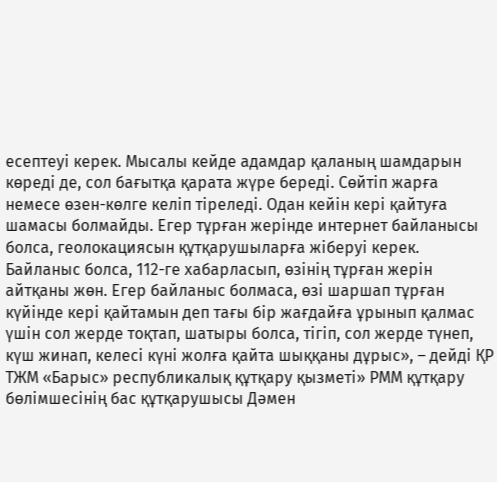есептеуі керек. Мысалы кейде адамдар қаланың шамдарын көреді де, сол бағытқа қарата жүре береді. Сөйтіп жарға немесе өзен-көлге келіп тіреледі. Одан кейін кері қайтуға шамасы болмайды. Егер тұрған жерінде интернет байланысы болса, геолокациясын құтқарушыларға жіберуі керек. Байланыс болса, 112-ге хабарласып, өзінің тұрған жерін айтқаны жөн. Егер байланыс болмаса, өзі шаршап тұрған күйінде кері қайтамын деп тағы бір жағдайға ұрынып қалмас үшін сол жерде тоқтап, шатыры болса, тігіп, сол жерде түнеп, күш жинап, келесі күні жолға қайта шыққаны дұрыс», – дейді ҚР ТЖМ «Барыс» республикалық құтқару қызметі» РММ құтқару бөлімшесінің бас құтқарушысы Дәмен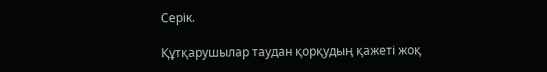Серік.

Құтқарушылар таудан қорқудың қажеті жоқ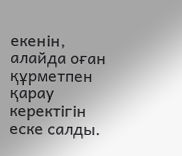екенін, алайда оған құрметпен қарау керектігін еске салды.